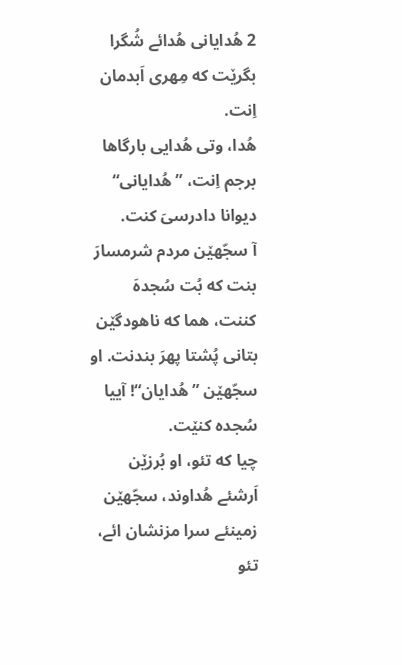2 هُدایانی هُدائے شُگرا بگرێت که مِهری اَبدمان اِنت.
هُدا، وتی هُدایی بارگاها برجم اِنت، ”هُدایانی“ دیوانا دادرسیَ کنت.
آ سجّهێن مردم شرمسارَ بنت که بُت سُجدهَ کننت، هما که ناهودگێن بتانی پُشتا پهرَ بندنت. او سجّهێن ”هُدایان“! آییا سُجده کنێت.
چیا که تئو، او بُرزێن اَرشئے هُداوند، سجّهێن زمینئے سرا مزنشان ائے، تئو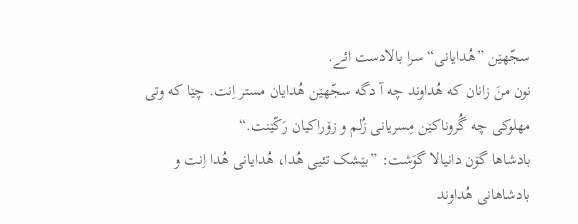سجّهێن ”هُدایانی“ سرا بالادست ائے.
نون منَ زانان که هُداوند چه آ دگه سجّهێن هُدایان مستر اِنت. چێا که وتی مهلوکی چه گُروناکێن مِسریانی زُلم و زۆراکیان رَکّێنت.“
بادشاها گۆن دانیالا گوَشت: ”بێشک تئیی هُدا، هُدایانی هُدا اِنت و بادشاهانی هُداوند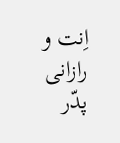اِنت و رازانی پدّر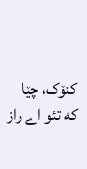کنۆک، چێا که تئو اے راز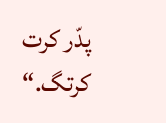پدّر کرت کرتگ.“